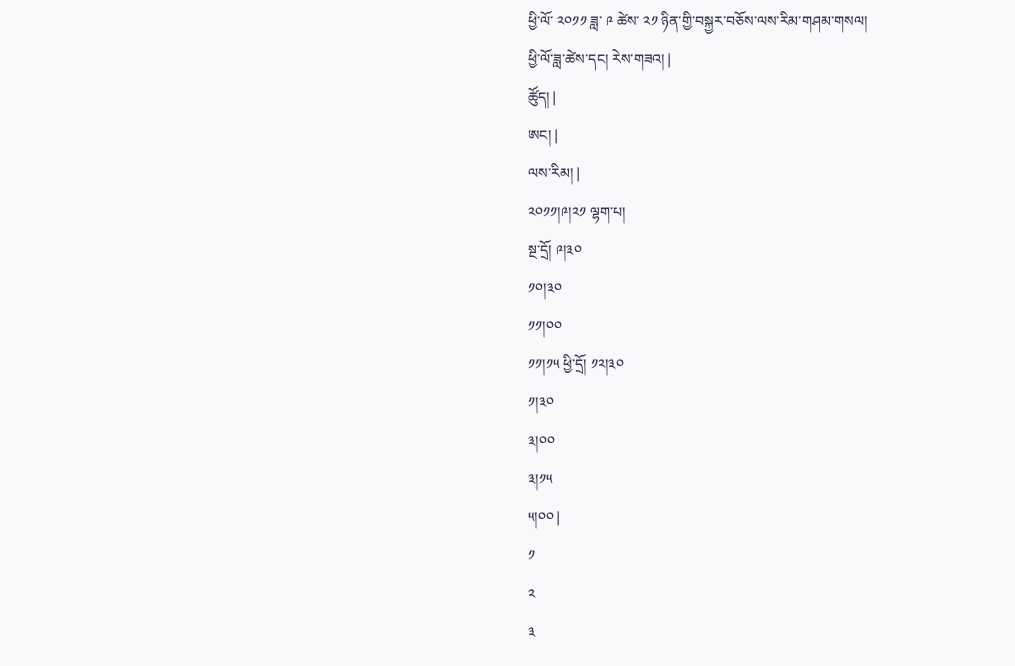ཕྱི་ལོ་ ༢༠༡༡ ཟླ་ ༩ ཚེས་ ༢༡ ཉིན་གྱི་བསྐྱར་བཅོས་ལས་རིམ་གཤམ་གསལ།
ཕྱི་ལོ་ཟླ་ཚེས་དང། རེས་གཟའ། |
ཚོུད། |
ཨང། |
ལས་རིམ། |
༢༠༡༡།༩།༢༡ ལྷག་པ།
སྔ་དྲོ། ༩།༣༠
༡༠།༣༠
༡༡།༠༠
༡༡།༡༥ ཕྱི་དྲོ། ༡༢།༣༠
༡།༣༠
༣།༠༠
༣།༡༥
༥།༠༠ |
༡
༢
༣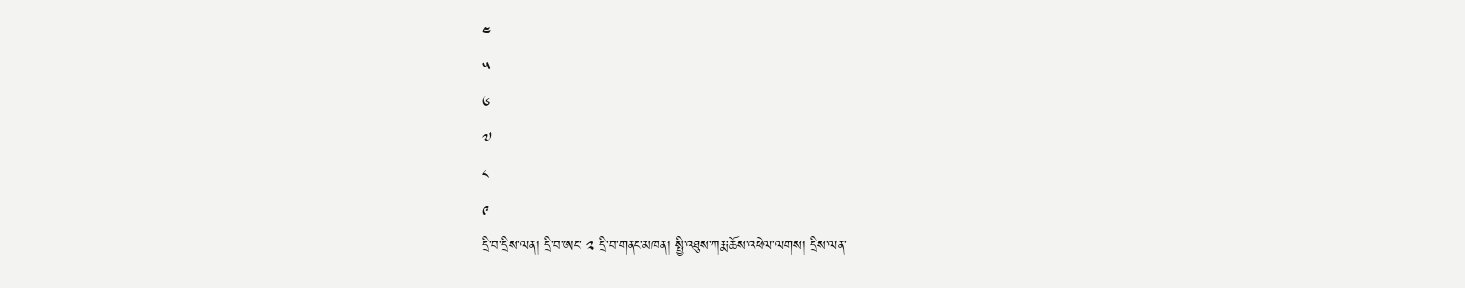༤
༥
༦
༧
༨
༩
དྲི་བ་དྲིས་ལན། དྲི་བ་ཨང་ ༢ དྲི་བ་གནང་མཁན། སྤྱི་འཐུས་ཀརྨ་ཆོས་འཕེལ་ལགས། དྲིས་ལན་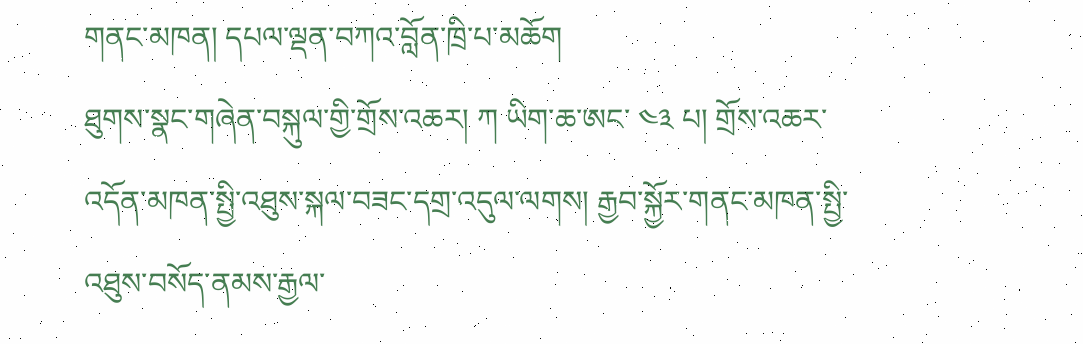གནང་མཁན། དཔལ་ལྡན་བཀའ་བློན་ཁྲི་པ་མཆོག
ཐུགས་སྣང་གཞེན་བསྐུལ་གྱི་གྲོས་འཆར། ཀ ཡིག་ཆ་ཨང་ ༤༣ པ། གྲོས་འཆར་འདོན་མཁན་སྤྱི་འཐུས་སྐལ་བཟང་དགྲ་འདུལ་ལགས། རྒྱབ་སྐྱོར་གནང་མཁན་སྤྱི་འཐུས་བསོད་ནམས་རྒྱལ་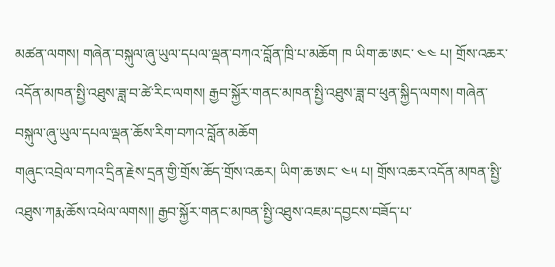མཚན་ལགས། གཞེན་བསྐུལ་ཞུ་ཡུལ་དཔལ་ལྡན་བཀའ་བློན་ཁྲི་པ་མཆོག ཁ ཡིག་ཆ་ཨང་ ༤༤ པ། གྲོས་འཆར་འདོན་མཁན་སྤྱི་འཐུས་ཟླ་བ་ཚེ་རིང་ལགས། རྒྱབ་སྐྱོར་གནང་མཁན་སྤྱི་འཐུས་ཟླ་བ་ཕུན་སྐྱིད་ལགས། གཞེན་བསྐུལ་ཞུ་ཡུལ་དཔལ་ལྡན་ཆོས་རིག་བཀའ་བློན་མཆོག
གཞུང་འབྲེལ་བཀའ་དྲིན་རྗེས་དྲན་གྱི་གྲོས་ཆོད་གྲོས་འཆར། ཡིག་ཆ་ཨང་ ༤༥ པ། གྲོས་འཆར་འདོན་མཁན་སྤྱི་འཐུས་ཀརྨ་ཆོས་འཕེལ་ལགས།། རྒྱབ་སྐྱོར་གནང་མཁན་སྤྱི་འཐུས་འཇམ་དབྱངས་བཟོད་པ་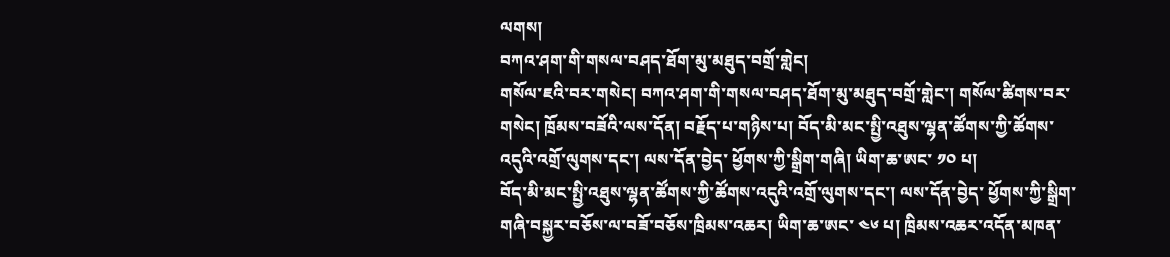ལགས།
བཀའ་ཤག་གི་གསལ་བཤད་ཐོག་མུ་མཐུད་བགྲོ་གླེང།
གསོལ་ཇའི་བར་གསེང། བཀའ་ཤག་གི་གསལ་བཤད་ཐོག་མུ་མཐུད་བགྲོ་གླེང་། གསོལ་ཚིགས་བར་གསེང། ཁྲོམས་བཟོའི་ལས་དོན། བརྗོད་པ་གཉིས་པ། བོད་མི་མང་སྤྱི་འཐུས་ལྷན་ཚོགས་ཀྱི་ཚོགས་འདུའི་འགྲོ་ལུགས་དང་། ལས་དོན་བྱེད་ ཕྱོགས་ཀྱི་སྒྲིག་གཞི། ཡིག་ཆ་ཨང་ ༡༠ པ།
བོད་མི་མང་སྤྱི་འཐུས་ལྷན་ཚོགས་ཀྱི་ཚོགས་འདུའི་འགྲོ་ལུགས་དང་། ལས་དོན་བྱེད་ ཕྱོགས་ཀྱི་སྒྲིག་གཞི་བསྐྱར་བཅོས་ལ་བཟོ་བཅོས་ཁྲིམས་འཆར། ཡིག་ཆ་ཨང་ ༤༦ པ། ཁྲིམས་འཆར་འདོན་མཁན་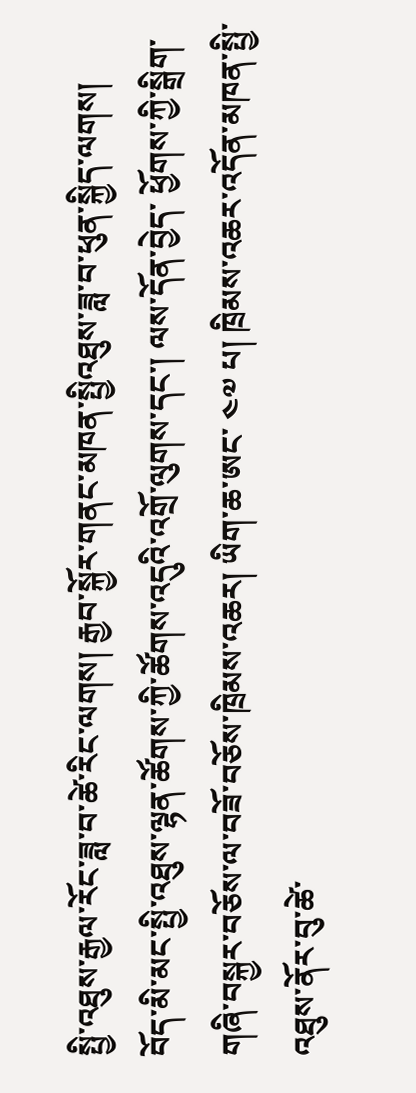སྤྱི་འཐུས་རྒྱལ་རོང་ཟླ་བ་ཚེ་རིང་ལགས། རྒྱབ་སྐྱོར་གནང་མཁན་སྤྱིའཐུས་ཟླ་བ་ཕུན་སྐྱིད་ལགས།
བོད་མི་མང་སྤྱི་འཐུས་ལྷན་ཚོགས་ཀྱི་ཚོགས་འདུའི་འགྲོ་ལུགས་དང་། ལས་དོན་བྱེད་ ཕྱོགས་ཀྱི་སྒྲིག་གཞི་བསྐྱར་བཅོས་ལ་བཟོ་བཅོས་ཁྲིམས་འཆར། ཡིག་ཆ་ཨང་ ༤༧ པ། ཁྲིམས་འཆར་འདོན་མཁན་སྤྱི་འཐུས་ནོར་བུ་ཚེ་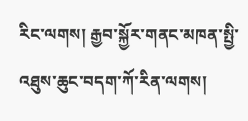རིང་ལགས། རྒྱབ་སྐྱོར་གནང་མཁན་སྤྱི་འཐུས་ཆུང་བདག་ཀོ་རིན་ལགས།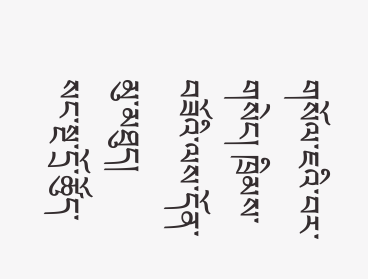གསོལ་ཇའི་བར་གསེང། ཁྲིམས་བཟོའི་ལས་དོན་མུ་མཐུད།
སང་སྔ་དྲོ་ཚོུད་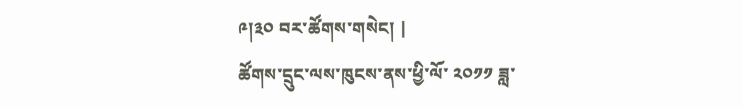༩།༣༠ བར་ཚོགས་གསེང། |
ཚོགས་དྲུང་ལས་ཁུངས་ནས་ཕྱི་ལོ་ ༢༠༡༡ ཟླ་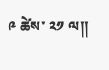༩ ཚེས་ ༢༡ ལ།།